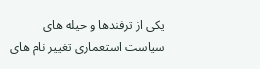یکی از ترفندها و حیله های سیاست استعماری تغییر نام های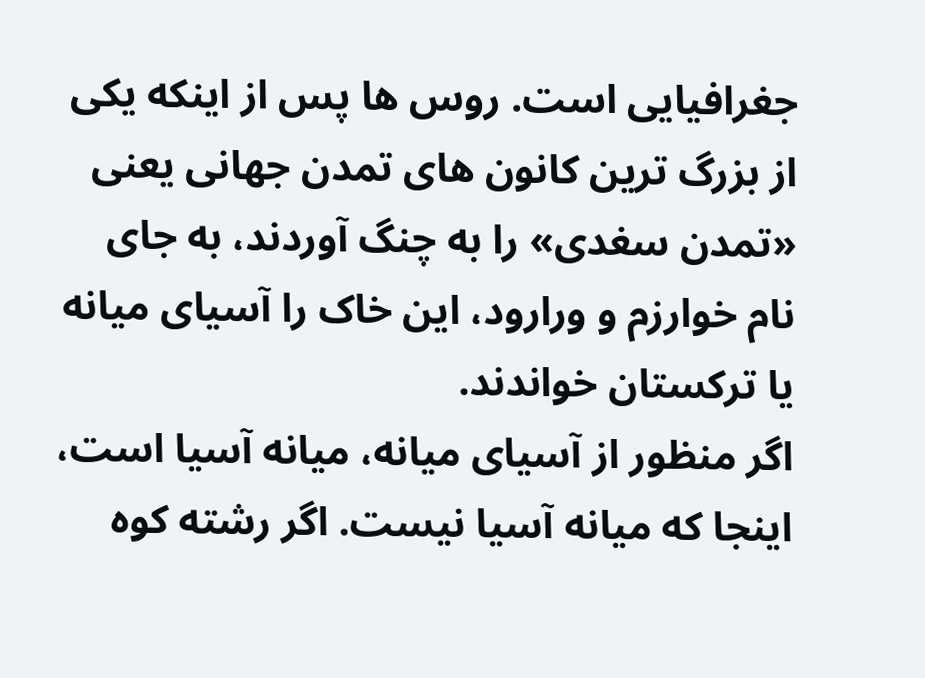جغرافیایی است. روس ها پس از اینکه یکی از بزرگ ترین کانون های تمدن جهانی یعنی «تمدن سغدی» را به چنگ آوردند، به جای نام خوارزم و ورارود، این خاک را آسیای میانه یا ترکستان خواندند.
اگر منظور از آسیای میانه، میانه آسیا است، اینجا که میانه آسیا نیست. اگر رشته کوه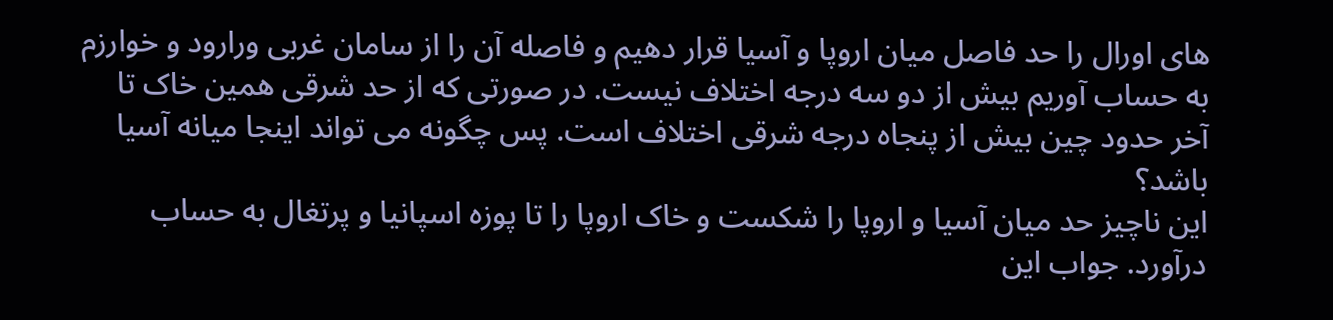های اورال را حد فاصل میان اروپا و آسیا قرار دهیم و فاصله آن را از سامان غربی ورارود و خوارزم به حساب آوریم بیش از دو سه درجه اختلاف نیست. در صورتی که از حد شرقی همین خاک تا آخر حدود چین بیش از پنجاه درجه شرقی اختلاف است. پس چگونه می تواند اینجا میانه آسیا باشد؟
این ناچیز حد میان آسیا و اروپا را شکست و خاک اروپا را تا پوزه اسپانیا و پرتغال به حساب درآورد. جواب این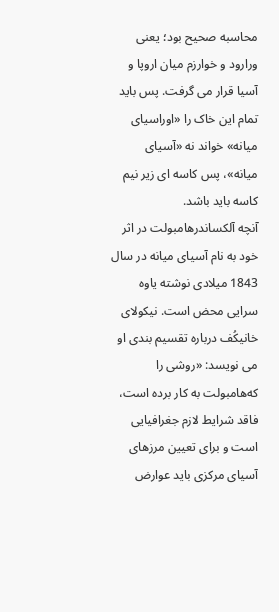محاسبه صحیح بود؛ یعنی ورارود و خوارزم میان اروپا و آسیا قرار می گرفت. پس باید تمام این خاک را «اوراسیای میانه» خواند نه «آسیای میانه»، پس کاسه ای زیر نيم کاسه باید باشد.
آنچه آلکساندر‌هامبولت در اثر خود به نام آسیای میانه در سال 1843 میلادی نوشته یاوه سرایی محض است. نیکولای خانیکُف درباره تقسیم بندی او می نویسد: «روشی را که‌هامبولت به کار برده است، فاقد شرایط لازم جغرافیایی است و برای تعیین مرزهای آسیای مرکزی باید عوارض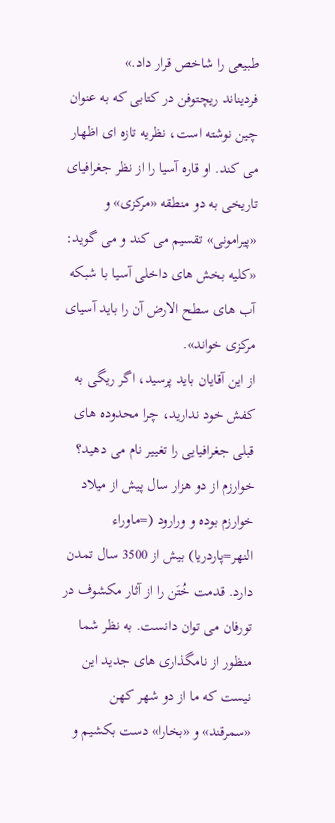طبیعی را شاخص قرار داد.»
فردیناند ریچتوفن در کتابی که به عنوان چین نوشته است، نظریه تازه ای اظهار می کند. او قاره آسیا را از نظر جغرافیای تاریخی به دو منطقه «مرکزی» و «پیرامونی» تقسیم می کند و می گوید: «کلیه بخش های داخلی آسیا با شبکه آب های سطح الارض آن را باید آسیای مرکزی خواند».
از این آقایان باید پرسید، اگر ریگی به کفش خود ندارید، چرا محدوده های قبلی جغرافیایی را تغییر نام می دهید؟ خوارزم از دو هزار سال پیش از میلاد خوارزم بوده و ورارود (=ماوراء  النهر=پاردریا) بیش از 3500 سال تمدن دارد. قدمت خُتَن را از آثار مکشوف در تورفان می توان دانست. به نظر شما منظور از نامگذاری های جدید این نیست که ما از دو شهر کهن «سمرقند» و «بخارا» دست بکشیم و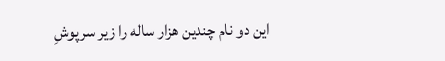این دو نام چندین هزار ساله را زیر سرپوشِ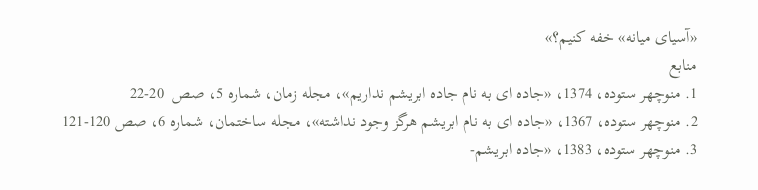«آسیای میانه» خفه کنیم؟»
منابع
1. منوچهر ستوده، 1374، «جاده ای به نام جاده ابریشم نداریم»، مجله زمان، شماره 5، صص  20-22
2. منوچهر ستوده، 1367، «جاده ای به نام ابریشم هرگز وجود نداشته»، مجله ساختمان، شماره 6، صص 120-121
3. منوچهر ستوده، 1383، «جاده ابریشم-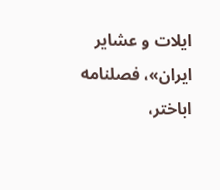ایلات و عشایر ایران»، فصلنامه  اباختر،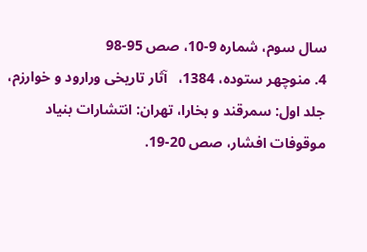سال سوم، شماره 9-10، صص 95-98
4. منوچهر ستوده، 1384،   آثار تاریخی ورارود و خوارزم، جلد اول: سمرقند و بخارا، تهران: انتشارات بنیاد موقوفات افشار، صص 20-19.